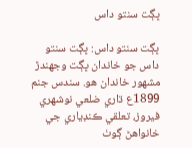ڀڳت سنتو داس

ڀڳت سنتو داس: ڀڳت سنتو داس جو خاندان ڀڳت وجهندڙ مشهور خاندان هو. سندس جنم 1899ع ڌاري ضلعي نوشهري فيروز، تعلقي ڪنڊياري جي خانواهڻ ڳوٺ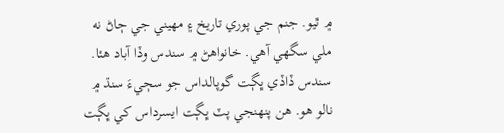۾ ٿيو. جنم جي پوري تاريخ ۽ مهيني جي ڄاڻ نه ملي سگهي آهي. خانواهڻ ۾ سندس وڏا آباد هئا. سندس ڏاڏي ڀڳت گوپالداس جو سڄيءَ سنڌ ۾ نالو هو. هن پنهنجي پٽ ڀڳت ايسرداس کي ڀڳت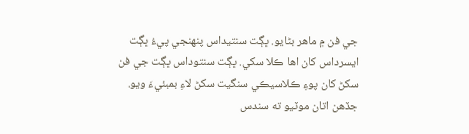جي فن ۾ ماهر بڻايو. ڀڳت سنتيداس پنهنجي پيءُ ڀڳت ايسرداس کان اها ڪلا سکي. ڀڳت سنتوداس ڀڳت جي فن سکڻ کان پوءِ ڪلاسيڪي سنگيت سکڻ لاءِ بمبئيءَ ويو. جڏهن اتان موٽيو ته سندس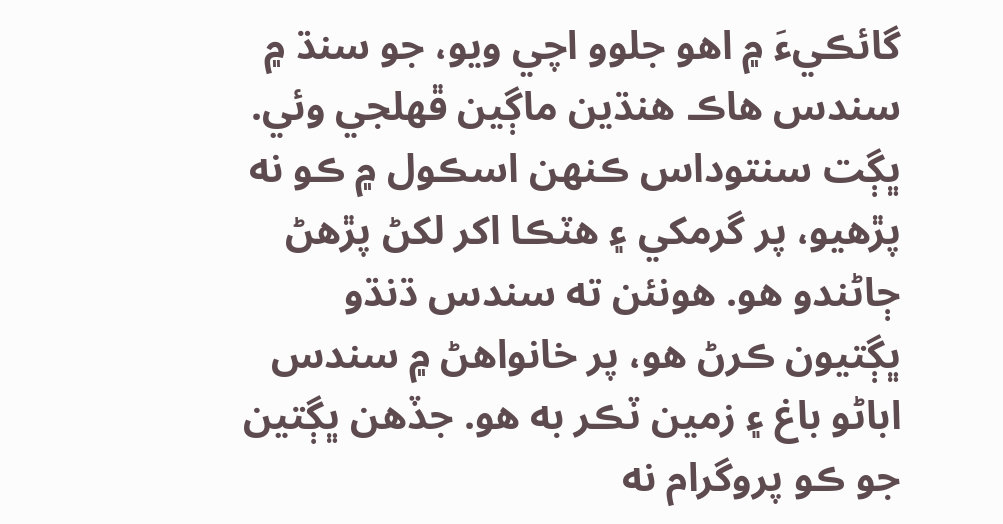گائڪيءَ ۾ اهو جلوو اچي ويو، جو سنڌ ۾ سندس هاڪ هنڌين ماڳين ڦهلجي وئي.
ڀڳت سنتوداس ڪنهن اسڪول ۾ ڪو نه پڙهيو، پر گرمکي ۽ هٽڪا اکر لکڻ پڙهڻ ڄاڻندو هو. هونئن ته سندس ڌنڌو ڀڳتيون ڪرڻ هو، پر خانواهڻ ۾ سندس اباڻو باغ ۽ زمين ٽڪر به هو. جڏهن ڀڳتين جو ڪو پروگرام نه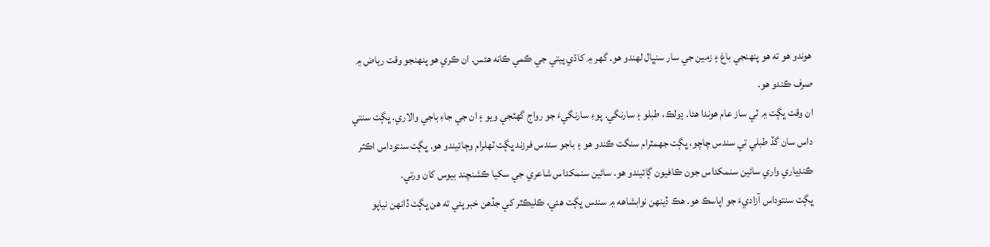هوندو هو ته هو پنهنجي باغ ۽ زمين جي سار سنڀال لهندو هو. گهر ۾ کاڌي پيتي جي ڪمي ڪانه هئس. ان ڪري هو پنهنجو وقت رياض ۾ صرف ڪندو هو.
ان وقت ڀڳت ۾ ٽي ساز عام هوندا هئا. ڍولڪ، طبلو ۽ سارنگي. پوءِ سارنگيءَ جو رواج گهٽجي ويو ۽ ان جي جاءِ باجي والاري. ڀڳت سنتي داس سان گڏ طبلي تي سندس چاچو، ڀڳت جهمٽرام سنگت ڪندو هو ۽ باجو سندس فرزند ڀڳت ٽهلرام وڄائيندو هو. ڀڳت سنتوداس اڪثر ڪنڊياري واري سائين سنمکداس جون ڪافيون ڳائيندو هو. سائين سنمکداس شاعري جي سکيا ڪشنچند بيوس کان ورتي.
ڀڳت سنتوداس آزاديءَ جو اپاسڪ هو. هڪ ڏينهن نوابشاهه ۾ سندس ڀڳت هئي، ڪليڪٽر کي جڏهن خبر پئي ته هن ڀڳت ڏانهن نياپو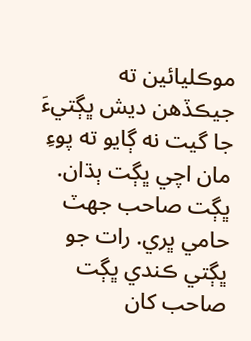موڪليائين ته جيڪڏهن ديش ڀڳتيءَ جا گيت نه ڳايو ته پوءِ مان اچي ڀڳت ٻڌان. ڀڳت صاحب جهٽ حامي ڀري. رات جو ڀڳتي ڪندي ڀڳت صاحب کان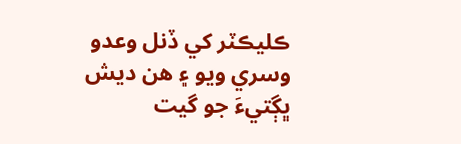ڪليڪٽر کي ڏنل وعدو وسري ويو ۽ هن ديش ڀڳتيءَ جو گيت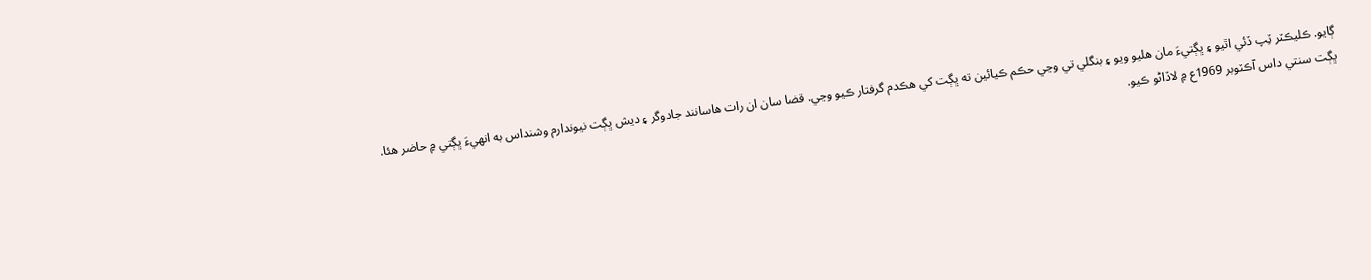ڳايو. ڪليڪٽر ٽِپ ڏئي اٿيو ۽ ڀڳتيءَ مان هليو ويو ۽ بنگلي تي وڃي حڪم ڪيائين ته ڀڳت کي هڪدم گرفتار ڪيو وڃي. قضا سان ان رات هاسانند جادوگر ۽ ديش ڀڳت نيوندارم وشنداس به انهيءَ ڀڳتي ۾ حاضر هئا.
ڀڳت سنتي داس آڪٽوبر 1969ع ۾ لاڏاڻو ڪيو.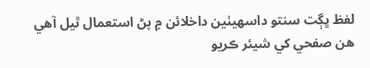لفظ ڀڳت سنتو داسھيٺين داخلائن ۾ پڻ استعمال ٿيل آھي
هن صفحي کي شيئر ڪريو